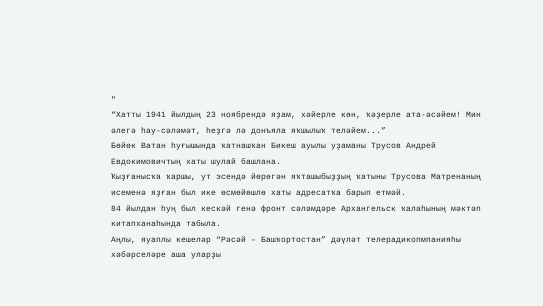"
“Хатты 1941 йылдың 23 ноябрендә яҙам, хәйерле көн, ҡәҙерле ата-әсәйем! Мин әлегә һау-сәләмәт, һеҙгә лә донъяла яҡшылыҡ теләйем...”
Бөйөк Ватан һуғышында ҡатнашҡан Бикеш ауылы уҙаманы Трусов Андрей Евдокимовичтың хаты шулай башлана.
Ҡыҙғанысҡа ҡаршы, ут эсендә йөрөгән яҡташыбыҙҙың ҡатыны Трусова Матренаның исеменә яҙған был ике өсмөйөшлө хаты адресатҡа барып етмәй.
84 йылдан һуң был кескәй генә фронт сәләмдәре Архангельск ҡалаһының мәктәп китапханаһында табыла.
Аңлы, яуаплы кешеләр “Рәсәй – Башҡортостан” дәүләт телерадикопмпанияһы хәбәрселәре аша уларҙы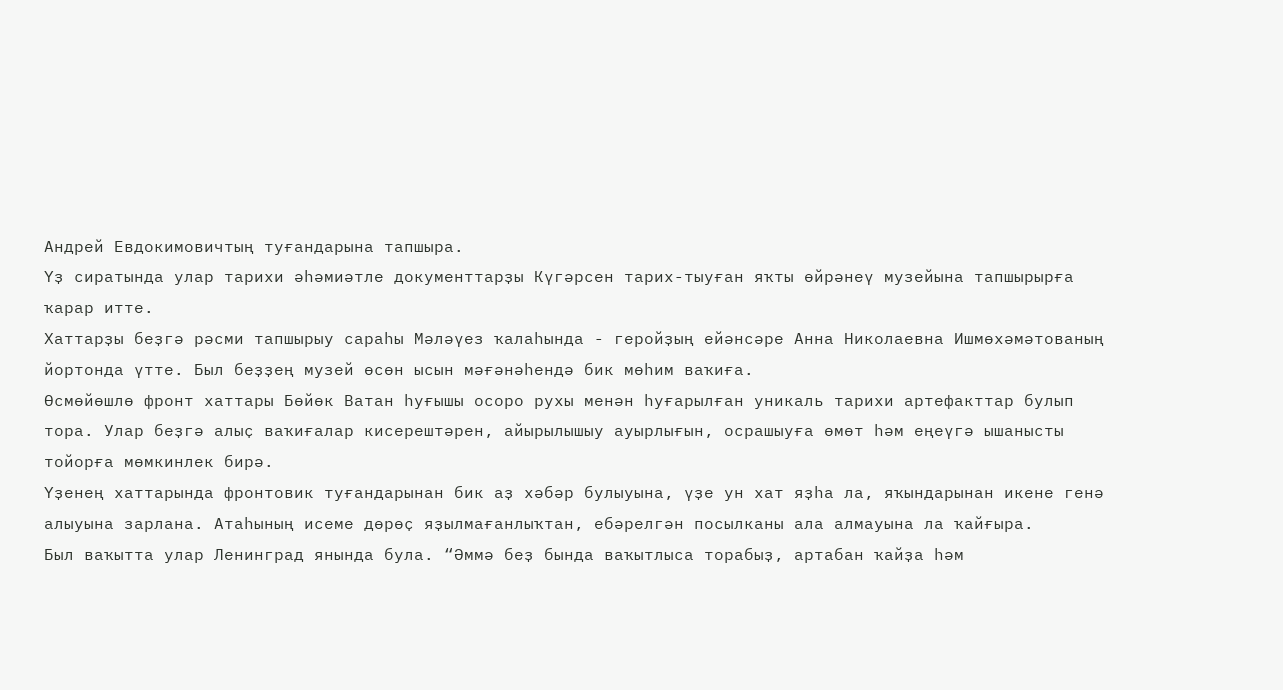Андрей Евдокимовичтың туғандарына тапшыра.
Үҙ сиратында улар тарихи әһәмиәтле документтарҙы Күгәрсен тарих-тыуған яҡты өйрәнеү музейына тапшырырға ҡарар итте.
Хаттарҙы беҙгә рәсми тапшырыу сараһы Мәләүез ҡалаһында - геройҙың ейәнсәре Анна Николаевна Ишмөхәмәтованың йортонда үтте. Был беҙҙең музей өсөн ысын мәғәнәһендә бик мөһим ваҡиға.
Өсмөйөшлө фронт хаттары Бөйөк Ватан һуғышы осоро рухы менән һуғарылған уникаль тарихи артефакттар булып тора. Улар беҙгә алыҫ ваҡиғалар кисерештәрен, айырылышыу ауырлығын, осрашыуға өмөт һәм еңеүгә ышанысты тойорға мөмкинлек бирә.
Үҙенең хаттарында фронтовик туғандарынан бик аҙ хәбәр булыуына, үҙе ун хат яҙһа ла, яҡындарынан икене генә алыуына зарлана. Атаһының исеме дөрөҫ яҙылмағанлыҡтан, ебәрелгән посылканы ала алмауына ла ҡайғыра.
Был ваҡытта улар Ленинград янында була. “Әммә беҙ бында ваҡытлыса торабыҙ, артабан ҡайҙа һәм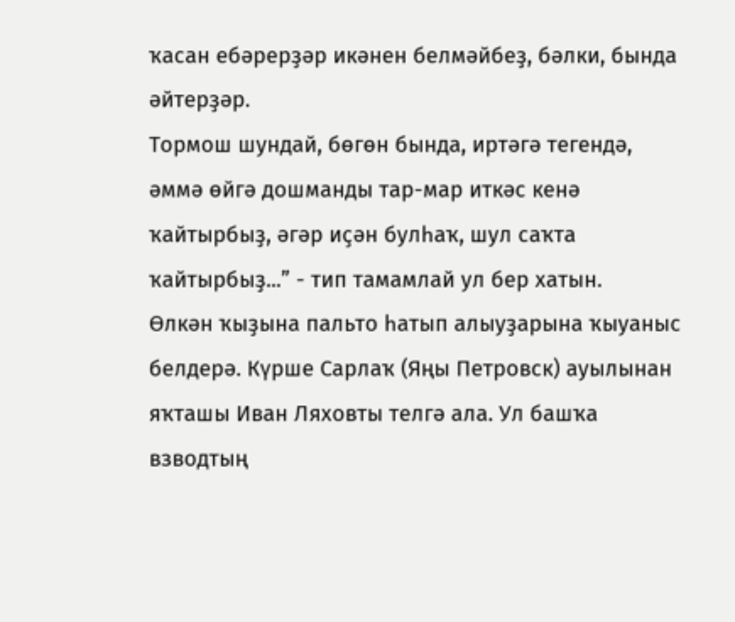ҡасан ебәрерҙәр икәнен белмәйбеҙ, бәлки, бында әйтерҙәр.
Тормош шундай, бөгөн бында, иртәгә тегендә, әммә өйгә дошманды тар-мар иткәс кенә ҡайтырбыҙ, әгәр иҫән булһаҡ, шул саҡта ҡайтырбыҙ...” - тип тамамлай ул бер хатын.
Өлкән ҡыҙына пальто һатып алыуҙарына ҡыуаныс белдерә. Күрше Сарлаҡ (Яңы Петровск) ауылынан яҡташы Иван Ляховты телгә ала. Ул башҡа взводтың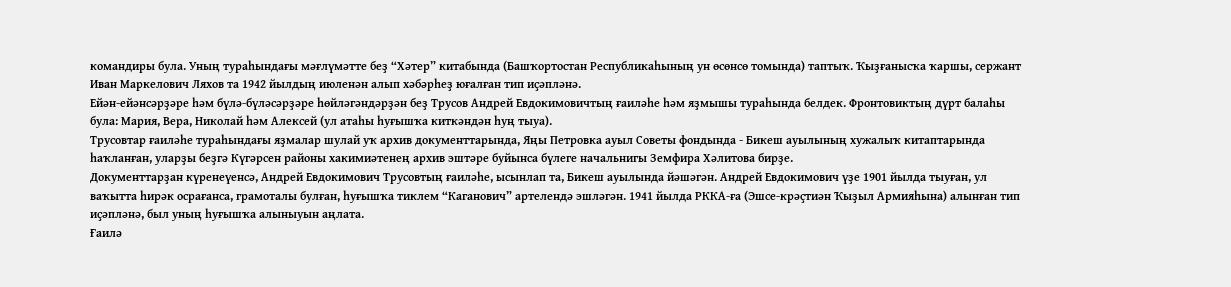командиры була. Уның тураһындағы мәғлүмәтте беҙ “Хәтер” китабында (Башҡортостан Республикаһының ун өсөнсө томында) таптыҡ. Ҡыҙғанысҡа ҡаршы, сержант Иван Маркелович Ляхов та 1942 йылдың июленән алып хәбәрһеҙ юғалған тип иҫәпләнә.
Ейән-ейәнсәрҙәре һәм бүлә-бүләсәрҙәре һөйләгәндәрҙән беҙ Трусов Андрей Евдокимовичтың ғаиләһе һәм яҙмышы тураһында белдек. Фронтовиктың дүрт балаһы була: Мария, Вера, Николай һәм Алексей (ул атаһы һуғышҡа киткәндән һуң тыуа).
Трусовтар ғаиләһе тураһындағы яҙмалар шулай уҡ архив документтарында, Яңы Петровка ауыл Советы фондында - Бикеш ауылының хужалыҡ китаптарында һаҡланған, уларҙы беҙгә Күгәрсен районы хакимиәтенең архив эштәре буйынса бүлеге начальнигы Земфира Хәлитова бирҙе.
Документтарҙан күренеүенсә, Андрей Евдокимович Трусовтың ғаиләһе, ысынлап та, Бикеш ауылында йәшәгән. Андрей Евдокимович үҙе 1901 йылда тыуған, ул ваҡытта һирәк осрағанса, грамоталы булған, һуғышҡа тиклем “Каганович” артелендә эшләгән. 1941 йылда РККА-ға (Эшсе-крәҫтиән Ҡыҙыл Армияһына) алынған тип иҫәпләнә, был уның һуғышҡа алыныуын аңлата.
Ғаилә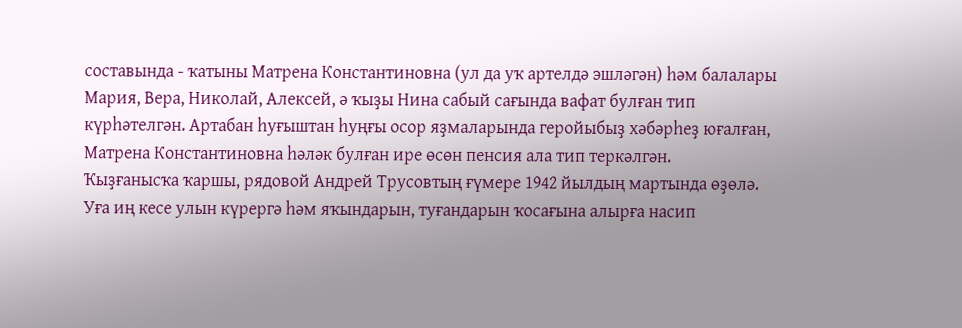составында - ҡатыны Матрена Константиновна (ул да уҡ артелдә эшләгән) һәм балалары Мария, Вера, Николай, Алексей, ә ҡыҙы Нина сабый сағында вафат булған тип күрһәтелгән. Артабан һуғыштан һуңғы осор яҙмаларында геройыбыҙ хәбәрһеҙ юғалған, Матрена Константиновна һәләк булған ире өсөн пенсия ала тип теркәлгән.
Ҡыҙғанысҡа ҡаршы, рядовой Андрей Трусовтың ғүмере 1942 йылдың мартында өҙөлә. Уға иң кесе улын күрергә һәм яҡындарын, туғандарын ҡосағына алырға насип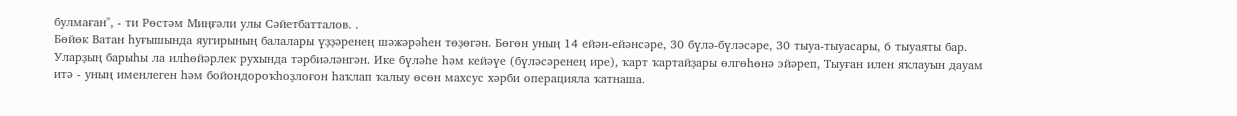булмаған", - ти Рөстәм Миңғәли улы Сәйетбатталов. .
Бөйөк Ватан һуғышында яугирының балалары үҙҙәренең шәжәрәһен төҙөгән. Бөгөн уның 14 ейән-ейәнсәре, 30 бүлә-бүләсәре, 30 тыуа-тыуасары, 6 тыуаяты бар.
Уларҙың барыһы ла илһөйәрлек рухында тәрбиәләнгән. Ике бүләһе һәм кейәүе (бүләсәренең ире), ҡарт ҡартайҙары өлгөһөнә эйәреп, Тыуған илен яҡлауын дауам итә - уның именлеген һәм бойондороҡһоҙлоғон һаҡлап ҡалыу өсөн махсус хәрби операцияла ҡатнаша.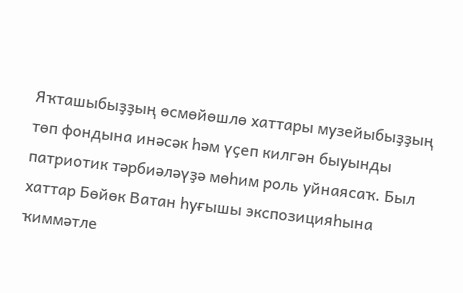Яҡташыбыҙҙың өсмөйөшлө хаттары музейыбыҙҙың төп фондына инәсәк һәм үҫеп килгән быуынды патриотик тәрбиәләүҙә мөһим роль уйнаясаҡ. Был хаттар Бөйөк Ватан һуғышы экспозицияһына ҡиммәтле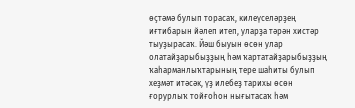өҫтәмә булып торасаҡ, килеүселәрҙең иғтибарын йәлеп итеп, уларҙа тәрән хистәр тыуҙырасаҡ. Йәш быуын өсөн улар олатайҙарыбыҙҙың һәм ҡартатайҙарыбыҙҙың ҡаһарманлыҡтарының тере шаһиты булып хеҙмәт итәсәк, үҙ илебеҙ тарихы өсөн ғорурлыҡ тойғоһон нығытасаҡ һәм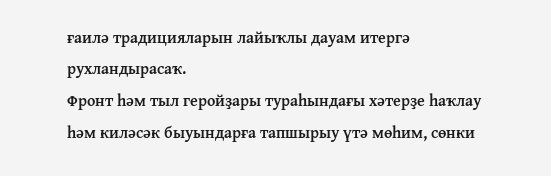ғаилә традицияларын лайыҡлы дауам итергә рухландырасаҡ.
Фронт һәм тыл геройҙары тураһындағы хәтерҙе һаҡлау һәм киләсәк быуындарға тапшырыу үтә мөһим, сөнки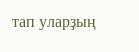тап уларҙың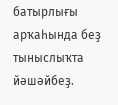батырлығы арҡаһында беҙ тыныслыҡта йәшәйбеҙ.